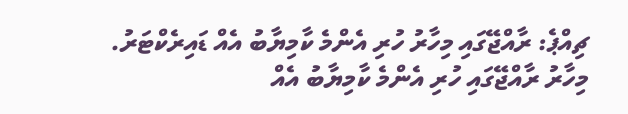ޗިއްޕެ: ރާއްޖޭގައި މިހާރު ހުރި އެންމެ ކާމިޔާބު އެއް ޑައިރެކްޓަރު.
މިހާރު ރާއްޖޭގައި ހުރި އެންމެ ކާމިޔާބު އެއް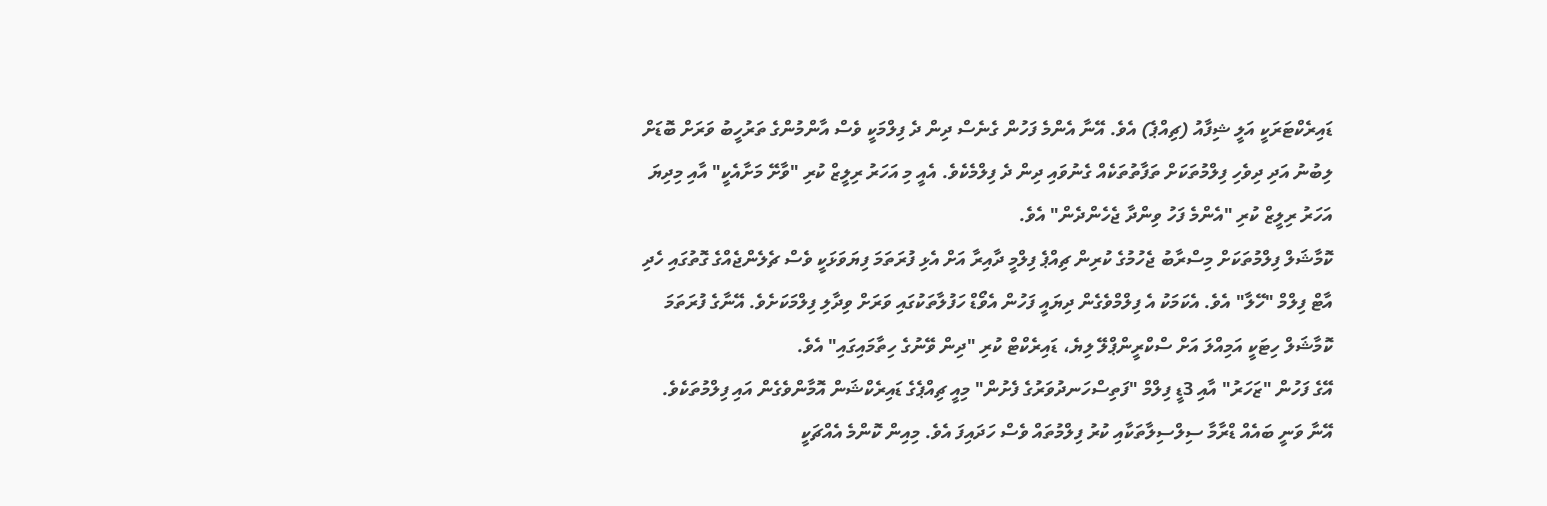ޑައިރެކްޓަރަކީ އަލީ ޝިފާއު (ޗިއްޕެ) އެވެ. އޭނާ އެންމެ ފަހުން ގެނެސް ދިން ދެ ފިލްމަކީ ވެސް އާންމުންގެ ތަރުހީބު ވަރަށް ބޮޑަށް ލިބުނު އަދި ދިވެހި ފިލްމުތަކަށް ތަފާތުތަކެއް ގެނުވައި ދިން ދެ ފިލްމެކެވެ. އެއީ މި އަހަރު ރިލީޒް ކުރި "ވާށޭ މަށާއެކީ" އާއި މިދިޔަ އަހަރު ރިލީޒް ކުރި "އެންމެ ފަހު ވިންދާ ޖެހެންދެން" އެވެ.
ކޮމާޝަލް ފިލްމުތަކަށް މިސްރާބު ޖެހުމުގެ ކުރިން ޗިއްޕެ ފިލްމީ ދާއިރާ އަށް އެޅި ފުރަތަމަ ފިޔަވަޅަކީ ވެސް ޗެލެންޖެއްގެ ގޮތުގައި ހެދި އާޓް ފިލްމް "ހޭލާ" އެވެ. އެކަމަކު އެ ފިލްމްވެގެން ދިޔައީ ފަހުން އެވޯޑް ހަފުލާތަކުގައި ވަރަށް ވިދާލި ފިލްމަކަށެވެ. އޭނާގެ ފުރަތަމަ ކޮމާޝަލް ހިޓަކީ އަމިއްލަ އަށް ސްކްރީންޕްލޭ ލިޔެ، ޑައިރެކްޓް ކުރި "ދިން ވޭނުގެ ހިތާމައިގައި" އެވެ.
އޭގެ ފަހުން "ޒަހަރު" އާއި 3ޑީ ފިލްމް "ފަތިސްހަނދުވަރުގެ ފެށުން" މިއީ ޗިއްޕެގެ ޑައިރެކްޝަން އޮމާންވެގެން އައި ފިލްމުތަކެވެ.
އޭނާ ވަނީ ބައެއް ޑްރާމާ ސިލްސިލާތަކާއި ކުރު ފިލްމުތައް ވެސް ހަދައިފަ އެވެ. މިއިން ކޮންމެ އެއްޗަކީ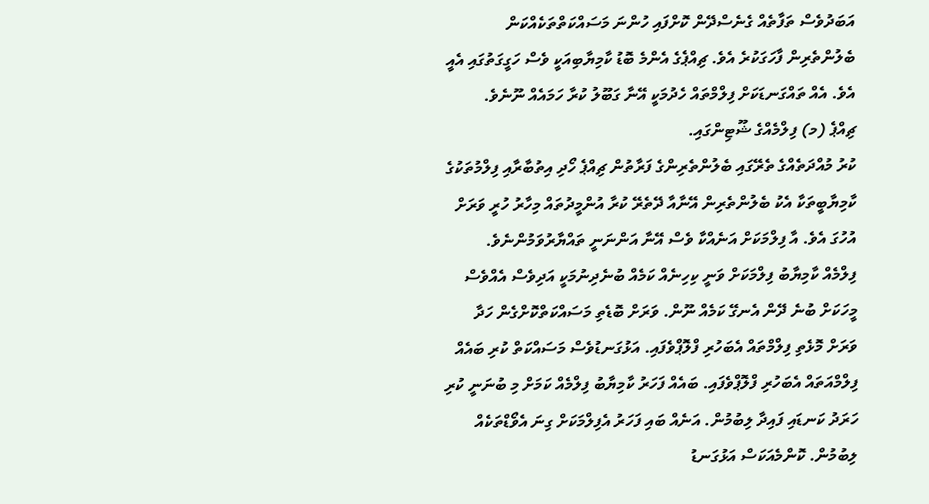އަބަދުވެސް ތަފާތެއް ގެނެސްދޭން ކޮށްފައި ހުންނަ މަސައްކަތްތަކެއްކަން ބެލުންތެރިން ފާހަގަކުރެ އެވެ. ޗިއްޕެގެ އެންމެ ބޮޑު ކާމިޔާބިއަކީ ވެސް ހަގީގަތުގައި އެއީ އެވެ. އެއް ތައްގަނޑަކަށް ފިލްމްތައް ހެދުމަކީ އޭނާ ގަބޫލު ކުރާ ހަމައެއް ނޫނެވެ.
ޗިއްޕެ (މ) ފިލްމެއްގެ ޝޫޓިންގައި.
ކުރު މުއްދަތެއްގެ ތެރޭގައި ބެލުންތެރިންގެ ފަރާތުން ޗިއްޕެ ހޯދި އިތުބާރާއި ފިލްމުތަކުގެ ކާމިޔާބީތަކާ އެކު ބެލުންތެރިން އޭނާއާ ދޭތެރޭ ކުރާ އުންމީދުތައް މިހާރު ހުރީ ވަރަށް އުހުގަ އެވެ. އާ ފިލްމަކަށް އަނެއްކާ ވެސް އޭނާ އަންނަނީ ތައްޔާރުވަމުންނެވެ.
ފިލްމެއް ކާމިޔާބު ފިލްމަކަށް ވަނީ ކިހިނެއް ކަމެއް ބުނެދިނުމަކީ އަދިވެސް އެއްވެސް މީހަކަށް ބުނެ ދޭން އެނގޭ ކަމެއް ނޫން. ވަރަށް ބޮޑެތި މަސައްކަތްކޮށްގެން ހަދާ ވަރަށް މޮޅެތި ފިލްމްތައް އެބަހުރި ފްލޮޕްވެފައި. އަޅުގަނޑުވެސް މަސައްކަތް ކުރި ބައެއް ފިލްމްއަތައް އެބަހުރި ފްލޮޕްވެފައި. ބައެއް ފަހަރު ކާމިޔާބު ފިލްމެއް ކަމަށް މި ބުނަނީ ކުރި ހަރަދު ކަނޑައި ފައިދާ ލިބުމުން. އަނެއް ބައި ފަހަރު އެފިލްމަކަށް ގިނަ އެވޯޑްތަކެއް ލިބުމުން. ކޮންމެއަކަސް އަޅުގަނޑު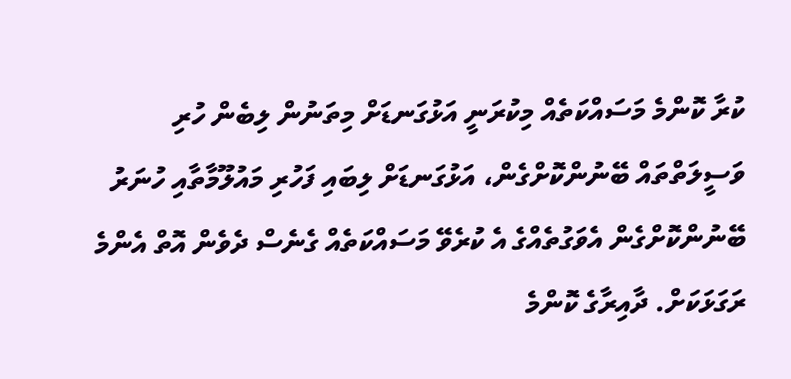ކުރާ ކޮންމެ މަސައްކަތެއް މިކުރަނީ އަޅުގަނޑަށް މިތަނުން ލިބެން ހުރި ވަސީލަތްތައް ބޭނުންކޮށްގެން، އަޅުގަނޑަށް ލިބައި ފަހުރި މައުލޫމާތާއި ހުނަރު ބޭނުންކޮށްގެން އެވަގުތެއްގެ އެ ކުރެވޭ މަސައްކަތެއް ގެނެސް ދެވެން އޮތް އެންމެ ރަގަޅަކަށް. ދާއިރާގެ ކޮންމެ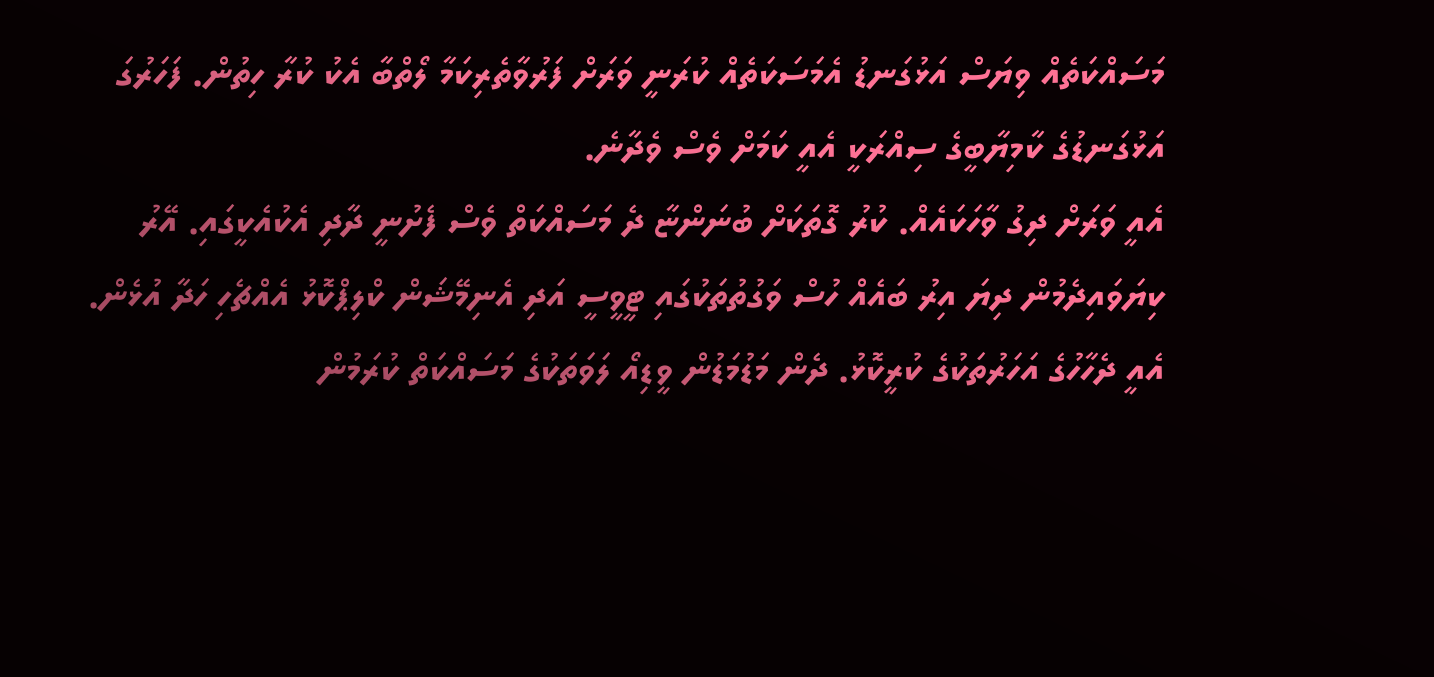މަސައްކަތެއް ވިޔަސް އަޅުގަނޑު އެމަސަކަތެއް ކުރަނީ ވަރަށް ފަރުވާތެރިކަމާ ލޯތްބާ އެކު ކުރާ ހިތުން. ފަހަރުގަ އަޅުގަނޑުގެ ކާމިޔާބީގެ ސިއްރަކީ އެއީ ކަމަށް ވެސް ވެދާނެ.
އެއީ ވަރަށް ދިގު ވާހަކައެއް. ކުރު ގޮތަކަށް ބުނަންޏާ ދެ މަސައްކަތް ވެސް ފެށުނީ ދާދި އެކުއެކީގައި. އޭރު ކިޔަވައިދެމުން ދިޔަ އިރު ބައެއް ހުސް ވަގުތުތަކުގައި ޓީވީސީ އަދި އެނިމޭޝަން ކްލިޕްކޮޅު އެއްޗެހި ހަދާ އުޅެން. އެއީ ދެހާހުގެ އަހަރުތަކުގެ ކުރީކޮޅު. ދެން މަޑުމަޑުން ވީޑިއޯ ލަވަތަކުގެ މަސައްކަތް ކުރަމުން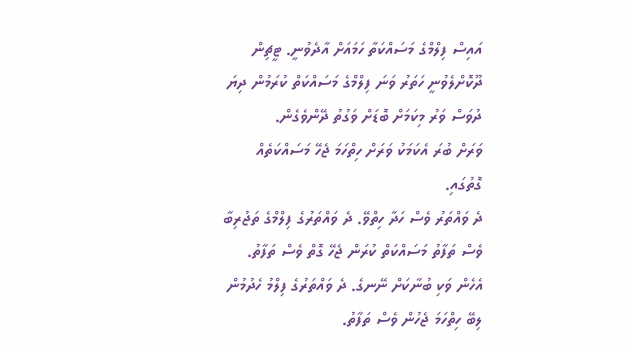އައިސް ފިލްމްގެ މަސައްކަތާ ހަމައަށް އާދެވުނީ. ޓީޗިން ދޫކޮށްލެވުނީ ހަތަރު ވަނަ ފިލްމްގެ މަސައްކަތް ކުރަމުން ދިޔަ ދުވަސް ވަރު މިކަމަށް ބޮޑަށް ވަގުތު ދޭންވެގެން.
ވަރަށް ބުރަ އެކަމަކު ވަރަށް ހިތްހަމަ ޖެހޭ މަސައްކަތެއް ގޮތުގައި.
ދެ ވައްތަރު ވެސް ހަދާ ހިތްވޭ. ދެ ވައްތަރުގެ ފިލްމްގެ ތަޖުރިބާ ވެސް ތަފާތު މަސައްކަތް ކުރަން ޖެހޭ ގޮތް ވެސް ތަފާތު. އެހެން ވަކި ބުނާކަށް ނޭނގެ. ދެ ވައްތަރުގެ ފިލްމު ހެދުމުން ލިބޭ ހިތްހަމަ ޖެހުން ވެސް ތަފާތު.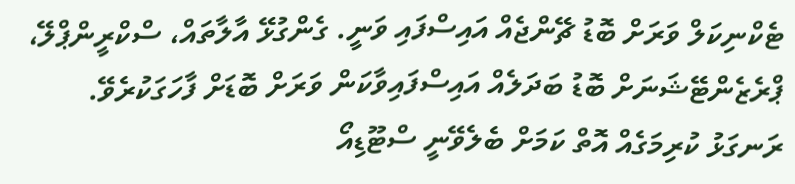ޓެކްނިކަލް ވަރަށް ބޮޑު ޗޭންޖެއް އައިސްފައި ވަނީ. ގެންގުޅޭ އާލާތައް، ސްކްރީންޕްލޭ، ޕްރެޒެންޓޭޝަނަށް ބޮޑު ބަދަލެއް އައިސްފައިވާކަން ވަރަށް ބޮޑަށް ފާހަގަކުރެވޭ. ރަނގަޅު ކުރިމަގެއް އޮތް ކަމަށް ބެލެވޭނީ ސްޓޫޑިއޯ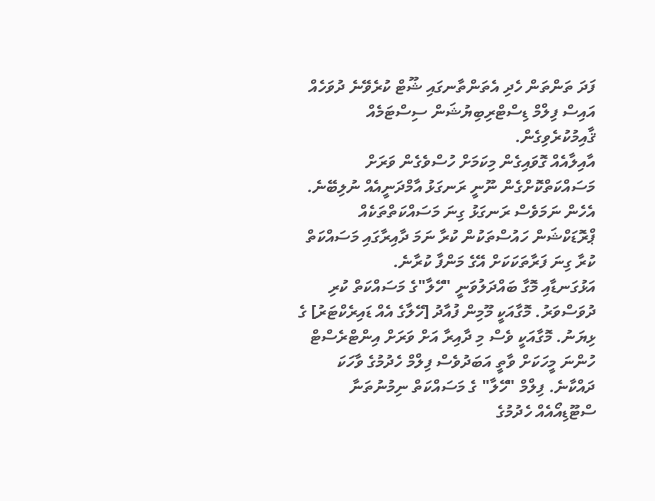ފަދަ ތަންތަން ހެދި އެތަންތާނގައި ޝޫޓް ކުރެވޭނެ ދުވަހެއް އައިސް ފިލްމް ޑިސްޓްރިބިޔުޝަން ސިސްޓަމެއް ޤާއިމުކުރެވިގެން.
އާއިލާއެއް ގޮވައިގެން މިކަމަށް ހުސްވެގެން ވަރަށް މަސައްކަތްކޮށްގެން ނޫނީ ރަނގަޅު އާމްދަނީއެއް ނުލިބޭނެ. އެހެން ނަމަވެސް ރަނގަޅު ގިނަ މަސައްކަތްތަކެއް ޕްރޮޑަކްޝަން ހައުސްތަކުން ކުރާ ނަމަ ދާއިރާގައި މަސައްކަތް ކުރާ ގިނަ ފަރާތަކަކަށް އޭގެ މަންފާ ކުރާނެ.
އަޅުގަނޑާއި މޮގާ ބައްދަލުވަނީ "ހޭލާ"ގެ މަސައްކަތް ކުރި ދުވަސްވަރު. މޮގާއަކީ މޫމިން ފުއާދު [ހޭލާގެ އެއް ޑައިރެކްޓަރު] ގެ ޅިޔަނު. މޮގާއަކީ ވެސް މި ދާއިރާ އަށް ވަރަށް އިންޓްރެސްޓް ހުންނަ މީހަކަށް ވާތީ އަބަދުވެސް ފިލްމް ހެދުމުގެ ވާހަކަ ދައްކާނެ. ފިލްމް "ހޭލާ" ގެ މަސައްކަތް ނިމުނުތަނާ ސްޓޫޑިއޯއެއް ހެދުމުގެ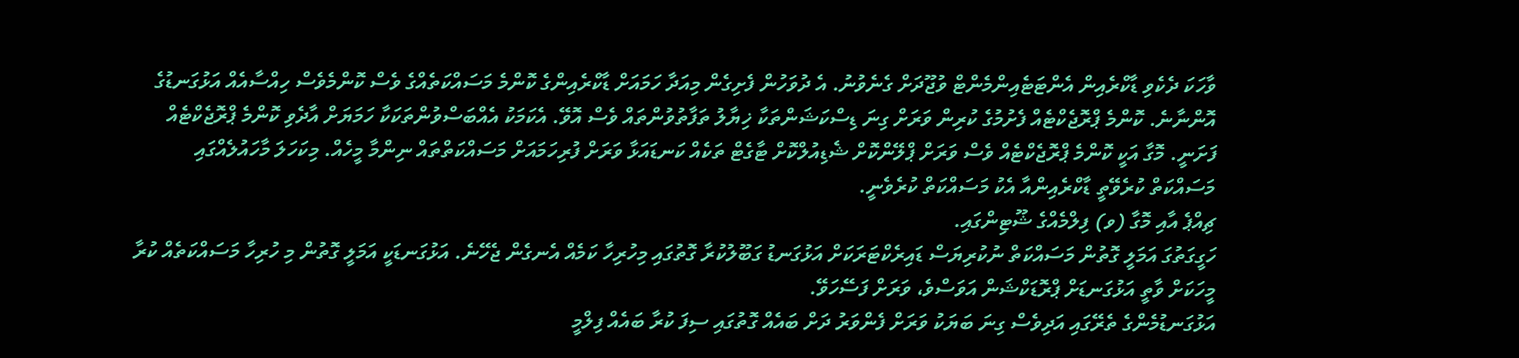ވާހަކަ ދެކެވި ޑާކްރެއިން އެންޓަޓެއިންމެންޓް ވުޖޫދަށް ގެނެވުނު. އެ ދުވަހުން ފެށިގެން މިއަދާ ހަމައަށް ޑާކްރެއިންގެ ކޮންމެ މަސައްކަތެއްގެ ވެސް ކޮންމެވެސް ހިއްސާއެއް އަޅުގަނޑުގެ އޮންނާނެ. ކޮންމެ ޕްރޮޖެކްޓެއް ފެށުމުގެ ކުރިން ވަރަށް ގިނަ ޑިސްކަޝަންތަކާ ޚިޔާލު ތަފާތުވުންތައް ވެސް އޮވޭ. އެކަމަކު އެއްބަސްވުންތަކަކާ ހަމަޔަށް އާދެވި ކޮންމެ ޕްރޮޖެކްޓެއް ފަށަނީ. މޮގާ އަކީ ކޮންމެ ޕްރޮޖެކްޓެއް ވެސް ވަރަށް ޕްލޭންކޮށް ޝެޑިއުލްކޮށް ޓާގެޓް ތަކެއް ކަނޑައަޅާ ވަރަށް ފުރިހަމައަށް މަސައްކަތްތައް ނިންމާ މީހެއް. މިކަހަލަ މާހައުލެއްގައި މަސައްކަތް ކުރެވޭތީ ޑާކްރެއިންއާ އެކު މަސައްކަތް ކުރެވެނީ.
ޗިއްޕެ އާއި މޮގާ (ވ) ފިލްމެއްގެ ޝޫޓިންގައި.
ހަގީގަތުގަ އަމަލީ ގޮތުން މަސައްކަތް ނުކުރިޔަސް ޑައިރެކްޓަރަކަށް އަޅުގަނޑު ގަބޫލުކުރާ ގޮތުގައި މިހުރިހާ ކަމެއް އެނގެން ޖެހޭނެ. އަޅުގަނޑަކީ އަމަލީ ގޮތުން މި ހުރިހާ މަސައްކަތެއް ކުރާ މީހަކަށް ވާތީ އަޅުގަނޑަށް ޕްރޮޑަކްޝަން އަވަސްވެ، ވަރަށް ފަސޭހަވޭ.
އަޅުގަނޑުމެންގެ ތެރޭގައި އަދިވެސް ގިނަ ބަޔަކު ވަރަށް ފެންވަރު ދަށް ބައެއް ގޮތުގައި ސިފަ ކުރާ ބައެއް ފިލްމީ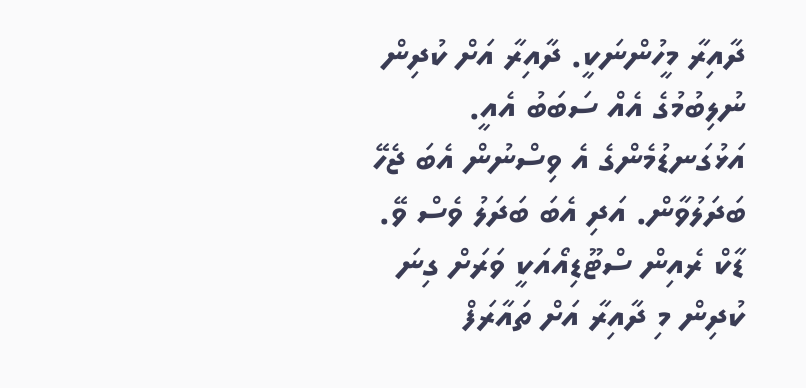ދާއިރާ މީހުންނަކީ. ދާއިރާ އަށް ކުދިން ނުލިބުމުގެ އެއް ސަބަބު އެއީ. އަޅުގަނޑުމެންގެ އެ ވިސްނުން އެބަ ޖެހޭ ބަދަލުވާން. އަދި އެބަ ބަދަލު ވެސް ވޭ. ޑާކް ރެއިން ސްޓޫޑިއޯއަކީ ވަރަށް ގިނަ ކުދިން މި ދާއިރާ އަށް ތައާރަފް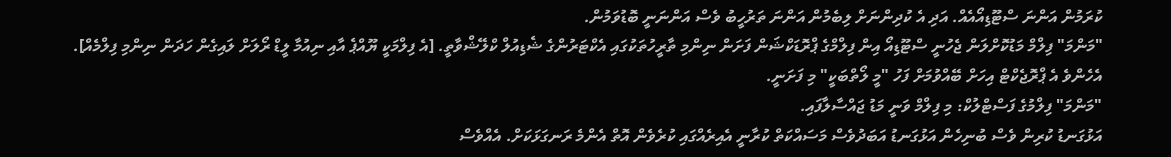ކުރަމުން އަންނަ ސްޓޫޑިއޯއެއް. އަދި އެ ކުދިންނަށް ލިބެމުން އަންނަ ތަރުހީބު ވެސް އަންނަނީ ބޮޑުވަމުން.
"މަންމަ" ފިލްމް މަޑުކޮށްލަން ޖެހުނީ ސްޓޫޑިއޯ އިން ފިލްމްގެ ޕްރޮޑަކްޝަން ފަށަން ނިންމި ތާރީހުތަކުގައި އެކްޓަރުންގެ ޝެޑިއުލް ކްލޭޝްވާތީ. [އެ ފިލްމަކީ ޔޫއްޕެ އާއި ނިއުމާ ލީޑް ރޯލަށް ލައިގެން ހަދަން ނިންމި ފިލްމެއް]. އެހެންވެ އެ ޕްރޮޖެކްޓް އިހަށް ބޭއްވުމަށް ފަހު "މީ ލޯތްބަކީ" މި ފަށަނީ.
"މަންމަ" ފިލްމުގެ ފަސްޓްލުކް: މި ފިލްމް ވަނީ މަޑު ޖައްސާލާފައި.
އަޅުގަނޑު ކުރިން ވެސް ބުނިހެން އަޅުގަނޑު އަބަދުވެސް މަސައްކަތް ކުރާނީ އެއިރެއްގައި ކުރެވެން އޮތް އެންމެ ރަނގަޅަކަށް. އެއްވެސް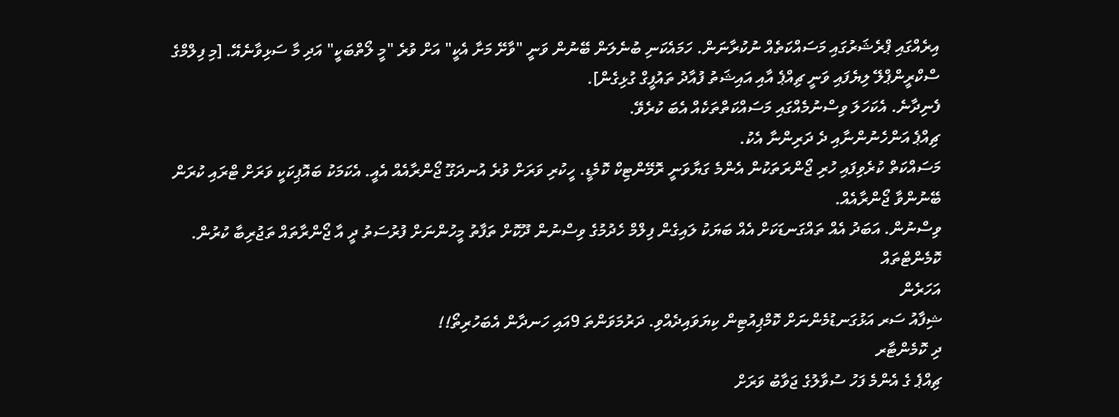އިރެއްގައި ޕްރެޝަރުގައި މަސައްކަތެއް ނުކުރާނަން. ހަމައެކަނި ބުނެލަން ބޭނުން ވަނީ "ވާށޭ މަށާ އެކީ" އަށް ވުރެ "މީ ލޯތްބަކީ" އަދި މާ ސަޅިވާނެއޭ. [މި ފިލްމްގެ ސްކްރީންޕްލޭ ލިޔެފައި ވަނީ ޗިއްޕެ އާއި އައިޝަތު ފުއާދު ތައުފީގް ގުޅިގެން].
ފެނިދާނެ. އެކަހަލަ ވިސްނުމެއްގައި މަސައްކަތްތަކެއް އެބަ ކުރެވޭ.
ޗިއްޕެ އަންހެނުންނާއި ދެ ދަރިންނާ އެކު.
މަސައްކަތް ކުރެވިފައި ހުރި ޖޯންރަތަކުން އެންމެ ގަޔާވަނީ ރޮމޭންޓިކް ކޮމެޑީ. ހީކުރި ވަރަށް ވުރެ އުނދަގޫ ޖޯންރާއެއް އެއީ. އެކަމަކު ބައޮޕިކަކީ ވަރަށް ޓްރައި ކުރަން ބޭނުންވާ ޖޯންރާއެއް.
ވިސްނުން. އަބަދު އެއް ތައްގަނޑަކަށް އެއް ބަޔަކު ލައިގެން ފިލްމް ހެދުމުގެ ވިސްނުން ދޫކޮށް ތަފާތު މީހުންނަށް ފުރުސަތު ދީ އާ ޖޯންރާތައް ތަޖުރިބާ ކުރުން.
ކޮމެންޓްތައް
އަހަރެން
ޝިފާއު ސަރ އަޅުގަނޑުމެންނަށް ކޮމްޕިއުޓިން ކިޔަވައިދެއްވި. ދަރުމަވަންތަ 9އައި ހަނދާން އެބަހުރިތޯ!!
ދި ކޮމެންޓާރ
ޗިއްޕެ ގެ އެންމެ ފަހު ސުވާލުގެ ޖަވާބު ވަރަށް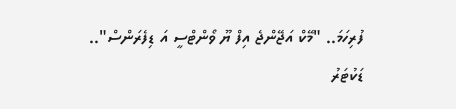ފުރިހަމަ.. "މޭކް އަޖޭންޖެ އިފް ޔޫ ވޯންޓްސީ އަ ޑިފެރަންސް"..
ޑަކުޓަރު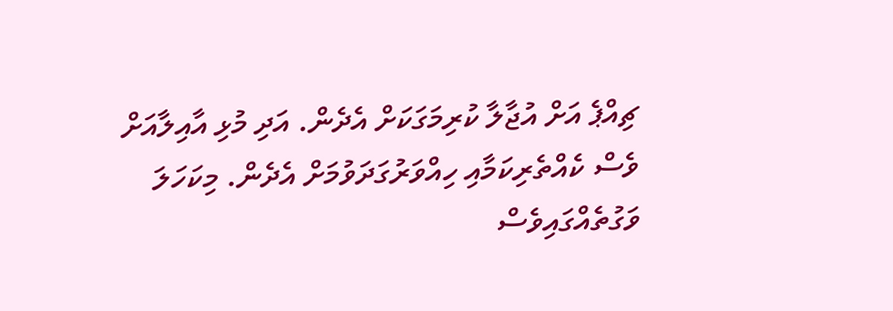ޗިއްޕެ އަށް އުޖާލާ ކުރިމަގަކަށް އެދެން. އަދި މުޅި އާއިލާއަށް ވެސް ކެއްތެރިކަމާއި ހިއްވަރުގަދަވުމަށް އެދެން. މިކަހަލަ ވަގުތެއްގައިވެސް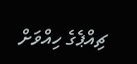ޗިއްޕެގެ ހިއްވަށް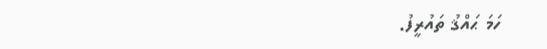ހަމަ ޙައްޤު ތައުރީފު.